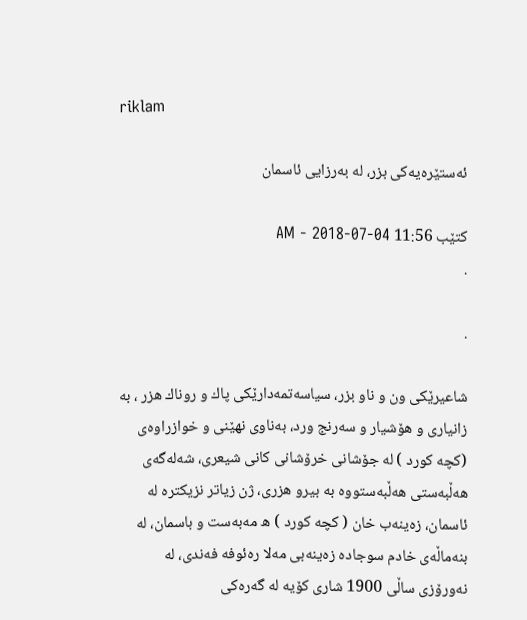riklam

ئه‌ستێره‌یه‌كی‌ بزر، له‌ به‌رزایی‌ ئاسمان

کتێب 11:56 AM - 2018-07-04
.

.

شاعیرێكی‌ ون و ناو بزر، سیاسه‌تمه‌دارێكی‌ پاك و روناك هزر ، به‌ زانیاری‌ و هۆشیار و سه‌رنج ورد، به‌ناوی‌ نهێنی‌ و خوازراوه‌ی‌ (كچه‌ كورد ) له‌ جۆشانی‌ خرۆشانی‌ كانی‌ شیعری‌، شه‌له‌گه‌ی‌ هه‌ڵبه‌ستی‌ هه‌ڵبه‌ستووه‌ به‌ بیرو هزری‌، ژن زیاتر نزیكتره‌ له‌ ئاسمان، زه‌ینه‌ب خان ( كچه‌ كورد ) ه‌ مه‌به‌ست و باسمان، له‌ بنه‌ماڵه‌ی‌ خادم سوجاده‌ زه‌ینه‌بی‌ مه‌لا ره‌ئوفه‌ فه‌ندی‌، له‌ نه‌ورۆزی‌ ساڵی‌ 1900 شاری‌ كۆیه‌ له‌ گه‌ره‌كی‌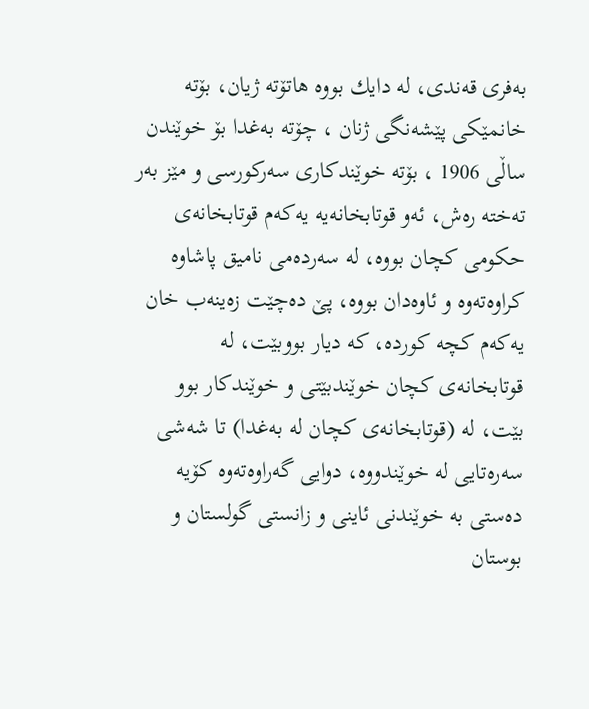به‌فری‌ قه‌ندی‌، له‌ دایك بووه‌ هاتۆته‌ ژیان، بۆته‌ خانمێكی‌ پێشه‌نگی‌ ژنان ، چۆته‌ به‌غدا بۆ خوێندن ساڵی‌ 1906 ، بۆته‌ خوێندكاری‌ سه‌ركورسی‌ و مێز به‌ر ته‌خته‌ ره‌ش، ئه‌و قوتابخانه‌یه‌ یه‌كه‌م قوتابخانه‌ی‌ حكومی‌ كچان بووه‌، له‌ سه‌رده‌می‌ نامیق پاشاوه‌ كراوه‌ته‌وه‌ و ئاوه‌دان بووه‌، پێ ده‌چێت زه‌ینه‌ب خان یه‌كه‌م كچه‌ كورده‌، كه‌ دیار بووبێت، له‌ قوتابخانه‌ی‌ كچان خوێندبێتی‌ و خوێندكار بوو بێت، له‌ (قوتابخانه‌ی‌ كچان له‌ به‌غدا) تا شه‌شی‌ سه‌ره‌تایی له‌ خوێندووه‌، دوایی گه‌راوه‌ته‌وه‌ كۆیه‌ ده‌ستی‌ به‌ خوێندنی‌ ئاینی‌ و زانستی‌ گولستان و بوستان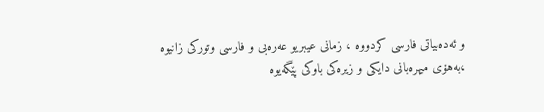و ئه‌ده‌بیاتی فارسی كردووه‌ ، زمانی عیبریو عه‌ره‌بی‌ و فارسی وتوركی زانیوه‌ ،به‌هۆی میهره‌بانی دایكی و زیره‌كی باوكی پێگه‌یوه‌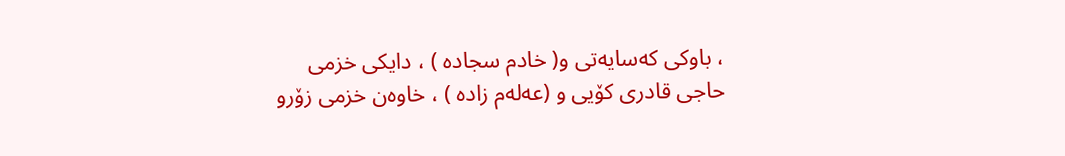، باوكی كه‌سایه‌تی و( خادم سجاده‌ ) ، دایكی خزمی حاجی قادری كۆیی و (عه‌له‌م زاده‌ ) ، خاوه‌ن خزمی زۆرو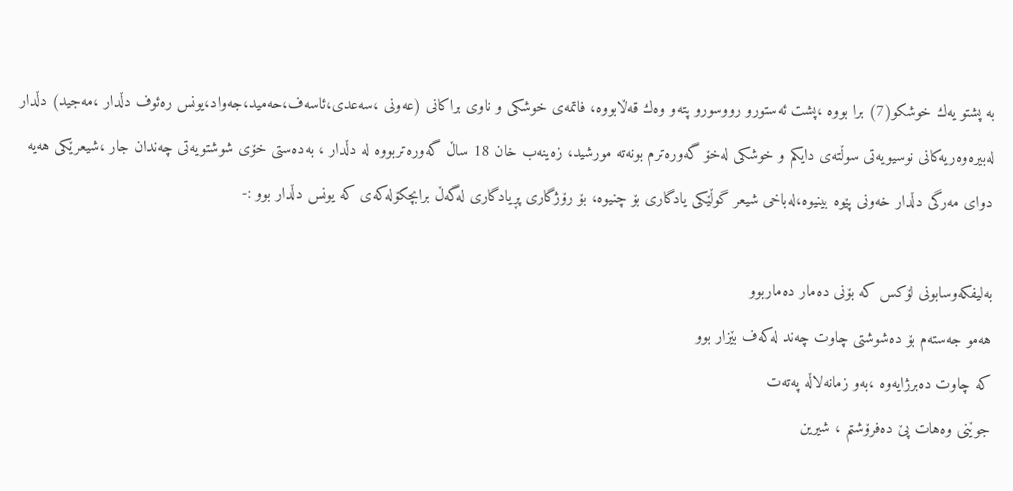به‌ پشتو یه‌ك خوشكو(7) برا بووه‌ ،پشت ئه‌ستورو رووسورو پته‌و وه‌ك قه‌ڵابووه‌، فاتمه‌ی‌ خوشكی‌ و ناوی براكانی (عه‌ونی ،سه‌عدی،ئاسه‌ف،حه‌مید،جه‌واد،یونس ره‌ئوف دڵدار ،مه‌جید) دڵدار له‌بیره‌وه‌ریه‌كانی نوسیویه‌تی سوڵته‌ی دایكم و خوشكی له‌خۆ گه‌وره‌ترم بونه‌ته‌ مورشید، زه‌ینه‌ب خان 18 ساڵ گه‌وره‌تربووه‌ له‌ دڵدار ، به‌ده‌ستی خۆی شوشتویه‌تی چه‌ندان جار ،شیعرێكی هه‌یه‌ دوای مه‌رگی دڵدار خه‌ونی پێوه‌ بینیوه‌،له‌باخی شیعر گوڵێكی یادگاری بۆ چنیوه‌، بۆ رۆژگاری پڕیادگاری له‌گه‌ڵ برابچكۆله‌كه‌ی كه‌ یونس دڵدار بوو :-

به‌لیفكه‌وسابونی لۆكس كه‌ بۆنی ده‌مار ده‌ماربوو
هه‌مو جه‌سته‌م بۆ ده‌شوشتی چاوت چه‌ند له‌كه‌ف بێزار بوو
كه‌ چاوت ده‌برژایه‌وه‌ ،به‌و زمانه‌لاڵه‌ په‌ته‌ت
جوێنی وه‌هات پێ ده‌فرۆشتم ، شیرین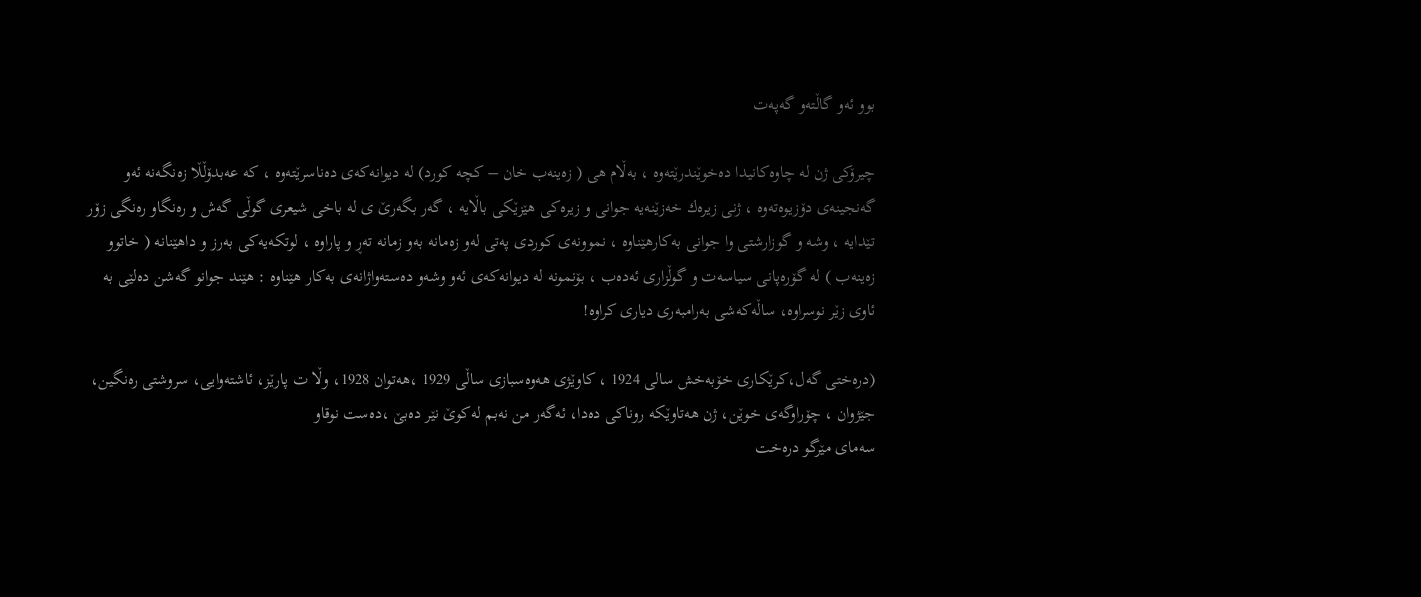بوو ئه‌و گاڵته‌و گه‌په‌ت

چیرۆكی‌ ژن له‌ چاوه‌كانیدا ده‌خوێندرێته‌وه‌ ، به‌ڵام هی‌ ( زه‌ینه‌ب خان – كچه‌ كورد) له‌ دیوانه‌كه‌ی‌ ده‌ناسرێته‌وه‌ ، كه‌ عه‌بدۆڵڵا زه‌نگه‌نه‌ ئه‌و گه‌نجینه‌ی‌ دۆزیوه‌ته‌وه‌ ، ژنی‌ زیره‌ك خه‌زێنه‌یه‌ جوانی‌ و زیره‌كی‌ هێزێكی‌ باڵایه‌ ، گه‌ر بگه‌رێ ی‌ له‌ باخی‌ شیعری‌ گوڵی‌ گه‌ش و ره‌نگاو ره‌نگی‌ زۆر تێدایه‌ ، وشه‌ و گوزارشتی‌ وا جوانی‌ به‌كارهێناوه‌ ، نموونه‌ی‌ كوردی‌ په‌تی‌ له‌و زه‌مانه‌ به‌و زمانه‌ ته‌ڕ و پاراوه‌ ، لوتكه‌یه‌كی‌ به‌رز و داهێنانه‌ ( خاتوو زه‌ینه‌ب ) له‌ گۆره‌پانی‌ سیاسه‌ت و گوڵزاری‌ ئه‌ده‌ب ، بۆنمونه‌ له‌ دیوانه‌كه‌ی ئه‌و وشه‌و ده‌سته‌واژانه‌ی به‌كار هێناوه‌ : هێند جوانو گه‌شن ده‌لێی به‌ ئاوی‌ زێر نوسراوه‌، ساڵه‌كه‌شی‌ به‌رامبه‌ری‌ دیاری‌ كراوه‌!

(دره‌ختی گه‌ل،كرێكاری خۆبه‌خش سالی 1924 ، كاوێژی هه‌وه‌سبازی ساڵی‌ 1929 ،هه‌توان 1928، وڵا ت پارێز، ئاشته‌وایی، سروشتی ره‌نگین، جێژوان ، چۆراوگه‌ی خوێن، ژن هه‌تاوێكه‌ روناكی ده‌دا، ئه‌گه‌ر من نه‌بم له‌كوێ نێر ده‌بێ ،ده‌ست نوقاو
سه‌مای مێرگو دره‌خت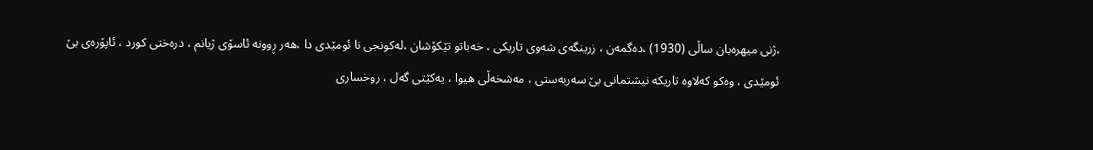،ژنی میهره‌بان ساڵی‌ (1930) ،ده‌گمه‌ن ، زرینگه‌ی شه‌وی تاریكی ، خه‌باتو تێكۆشان ،له‌كونجی نا ئومێدی دا ،هه‌ر ڕوونه‌ ئاسۆی ژیانم ، دره‌ختی كورد ، ئاپۆره‌ی بێ ئومێدی ، وه‌كو كه‌لاوه‌ تاریكه‌ نیشتمانی بێ سه‌ربه‌ستی ، مه‌شخه‌ڵی هیوا ، یه‌كێتی گه‌ل ، روخساری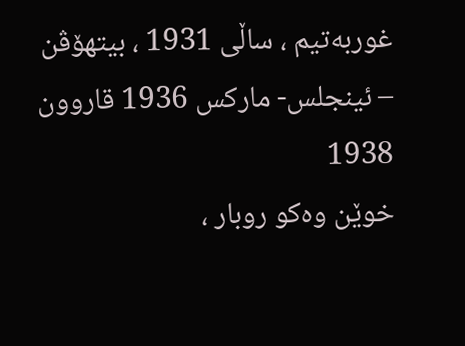غوربه‌تیم ، ساڵی 1931 ، بیتهۆڤن – ئینجلس- ماركس 1936 قاروون 1938
خوێن وه‌كو روبار ،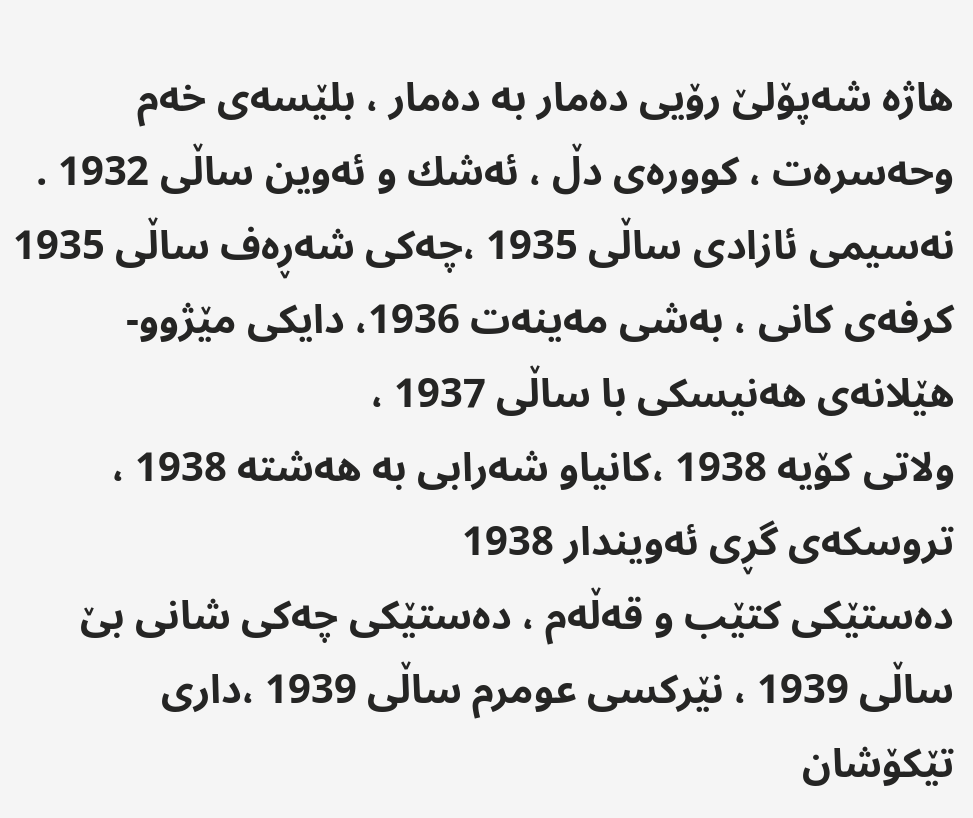هاژه‌ شه‌پۆلێ‌ رۆیی ده‌مار به‌ ده‌مار ، بلێسه‌ی‌ خه‌م وحه‌سره‌ت ، كووره‌ی‌ دڵ ، ئه‌شك و ئه‌وین ساڵی‌ 1932 . نه‌سیمی‌ ئازادی‌ ساڵی‌ 1935 ،چه‌كی‌ شه‌ڕه‌ف ساڵی‌ 1935
كرفه‌ی‌ كانی‌ ، به‌شی‌ مه‌ینه‌ت 1936، دایكی‌ مێژوو- هێلانه‌ی‌ هه‌نیسكی‌ با ساڵی‌ 1937 ،
ولاتی‌ كۆیه‌ 1938 ،كانیاو شه‌رابی به‌ هه‌شته‌ 1938 ، تروسكه‌ی‌ گڕی ئه‌ویندار 1938
ده‌ستێكی‌ كتێب و قه‌ڵه‌م ، ده‌ستێكی‌ چه‌كی‌ شانی‌ بێ ساڵی‌ 1939 ، نێركسی‌ عومرم ساڵی‌ 1939 ،داری تێكۆشان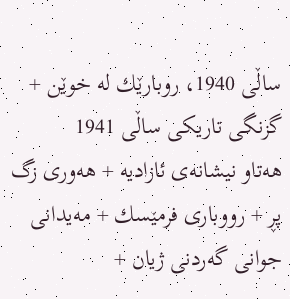ساڵی‌ 1940، روبارێك له‌ خوێن + گزنگی‌ تاریكی‌ ساڵی‌ 1941
هه‌تاو نیشانه‌ی‌ ئازادیه‌ + هه‌وری‌ زگ پڕ + رووباری‌ فرمێسك + مه‌یدانی‌ جوانی‌ گه‌ردنی‌ ژیان +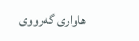هاواری‌ گه‌رووی‌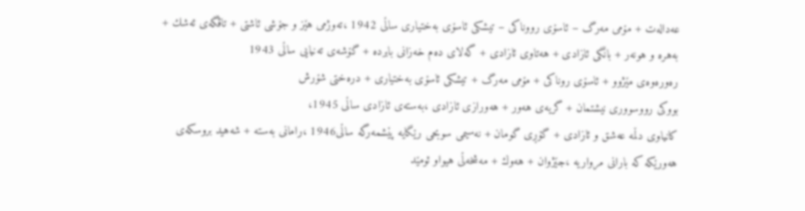عه‌داله‌ت + مۆمی‌ مه‌رگ – ئاسۆی‌ رووناكی‌ – تیشكی‌ ئاسۆی به‌ختیاری‌ ساڵی‌ 1942 ،ته‌وژمی‌ هێز و جۆشی‌ ئاشتی‌ + تاڤگه‌ی‌ ئه‌شك + به‌هره‌ و هونه‌ر + بانگی‌ ئازادی‌ + هه‌تاوی‌ ئازادی‌ + گه‌لای‌ ده‌م خه‌زانی‌ بابرده‌ + گۆشه‌ی‌ ته‌نیایی ساڵی‌ 1943
ره‌وره‌وه‌ی‌ مێژوو + ئاسۆی‌ روناكی‌ + مۆمی‌ مه‌رگ + تیشكی‌ ئاسۆی‌ به‌ختیاری‌ + دره‌ختی‌ شۆرش
بووكی‌ رووسووری‌ نیشتمان + گریه‌ی‌ هه‌ور + هه‌ورازی‌ ئازادی‌ ،به‌سته‌ی‌ ئازادی‌ ساڵی‌ 1945،
كانیاوی‌ دڵمه‌ عه‌شق و ئازادی‌ + گۆڕی‌ گومان + نه‌سیمی‌ سوبحی‌ رێگایه‌ پێشمه‌رگه‌ ساڵی‌1946 ،رامانی‌ به‌سته‌ + شه‌هید بروسكه‌ی‌ هه‌ورێكه‌ كه‌ بارانی‌ مرواریه‌ ،جێژوان + هه‌وك + مه‌شخه‌ڵی‌ هیواو ئومێد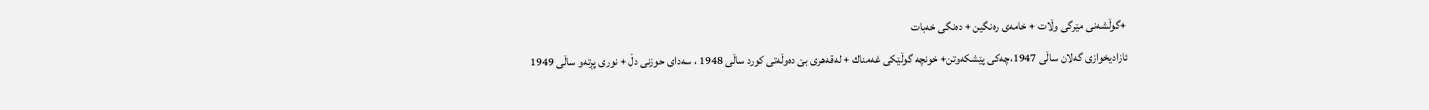+گوڵشه‌نی‌ مێرگی‌ وڵات + خامه‌ی‌ ره‌نگین + ده‌نگی‌ خه‌بات
ئازادیخوازی‌ گه‌لان ساڵی‌ 1947،چه‌كی‌ پێشكه‌وتن+ خونچه‌ گوڵێكی‌ غه‌مناك + له‌قه‌هری‌ بێ ده‌وڵه‌تی‌ كورد ساڵی‌ 1948 ، سه‌دای‌ حوزنی‌ دڵ + نوری‌ پڕته‌و ساڵی‌ 1949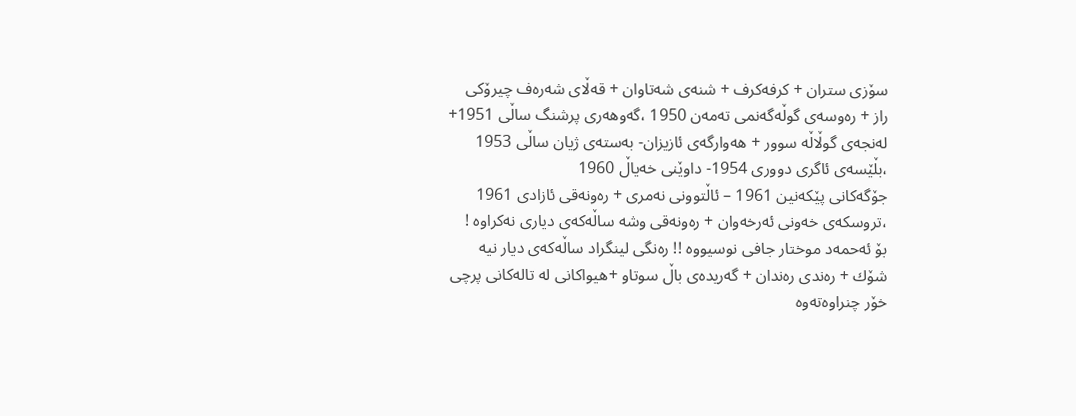سۆزی‌ ستران + كرفه‌كرف + شنه‌ی‌ شه‌تاوان + قه‌ڵای‌ شه‌ره‌ف چیرۆكی‌ راز + ره‌وسه‌ی‌ گوڵه‌گه‌نمی‌ ته‌مه‌ن 1950 ،گه‌وهه‌ری‌ پرشنگ ساڵی‌ 1951+ له‌نجه‌ی‌ گوڵاڵه‌ سوور + هه‌وارگه‌ی‌ ئازیزان- به‌سته‌ی‌ ژیان ساڵی‌ 1953 ،بڵێسه‌ی‌ ئاگری‌ دووری‌ 1954- داوێنی‌ خه‌یاڵ 1960
جۆگه‌كانی‌ پێكه‌نین 1961 – ئاڵتوونی‌ نه‌مری‌ + ره‌ونه‌قی‌ ئازادی‌ 1961 ،تروسكه‌ی‌ خه‌ونی‌ ئه‌رخه‌وان + ره‌ونه‌قی‌ وشه‌ ساڵه‌كه‌ی‌ دیاری‌ نه‌كراوه‌ !
بۆ ئه‌حمه‌د موختار جافی‌ نوسیووه‌ !! ره‌نگی‌ لینگراد ساڵه‌كه‌ی‌ دیار نیه‌ شۆك + ره‌ندی‌ ره‌ندان + گه‌ریده‌ی‌ باڵ سوتاو +هیواكانی‌ له‌ تاله‌كانی‌ پرچی‌ خۆر چنراوه‌ته‌وه‌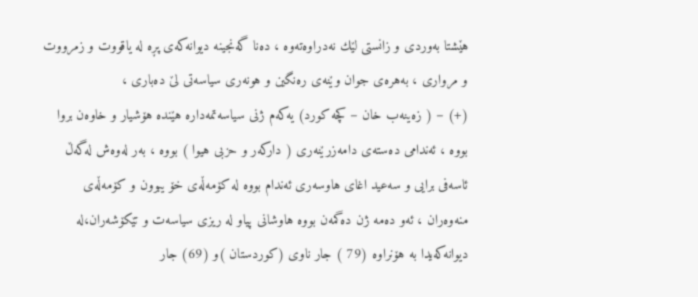هێشتا به‌وردی‌ و زانستی‌ لێك نه‌دراوه‌ته‌وه‌ ، ده‌نا گه‌نجینه‌ دیوانه‌كه‌ی‌ پڕه‌ له‌ یاقووت و زمرووت و مرواری ، به‌هره‌ی‌ جوان وێنه‌ی‌ ره‌نگین و هونه‌ری‌ سیاسه‌تی‌ لێ ده‌باری‌ ،
(+) – ( زه‌ینه‌ب خان – كچه‌ كورد) یه‌كه‌م ژنی‌ سیاسه‌تمه‌داره‌ هێنده‌ هۆشیار و خاوه‌ن بروا بووه‌ ، ئه‌ندامی‌ ده‌سته‌ی‌ دامه‌زرێنه‌ری‌ ( داركه‌ر و حزبی هیوا ) بووه‌ ، به‌ر له‌وه‌ش له‌گه‌ڵ ئاسه‌فی‌ برایی و سه‌عید اغای‌ هاوسه‌ری‌ ئه‌ندام بووه‌ له‌ كۆمه‌ڵه‌ی‌ خۆ یبوون و كۆمه‌ڵه‌ی‌ منه‌وه‌ران ، ئه‌و ده‌مه‌ ژن ده‌گمه‌ن بووه‌ هاوشانی‌ پیاو له‌ ریزی‌ سیاسه‌ت و تێكۆشه‌ران،له‌ دیوانه‌كه‌یدا به‌ هۆنراوه‌ (79 ) جار ناوی‌ (كوردستان )و (69) جار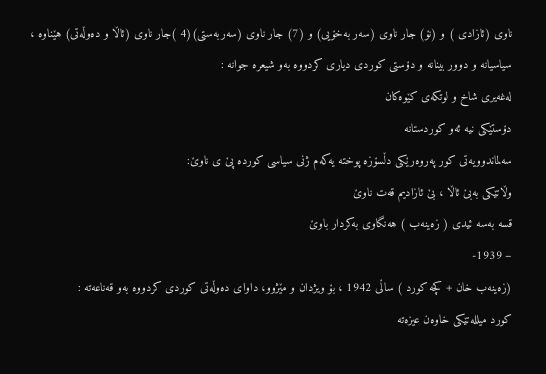ناوی‌ (ئازادی‌ ) و (نۆ) جار ناوی‌ (سه‌ر به‌خۆیی) و (7) جار ناوی‌ (سه‌ربه‌ستی‌)(4 )جار ناوی‌ (ئاڵا و ده‌وڵه‌تی‌) هێناوه‌ ، سیاسیانه‌ و دوور بینانه‌ و دۆستی‌ كوردی‌ دیاری‌ كردووه‌ به‌و شیعره‌ جوانه‌ :
له‌غه‌یری‌ شاخ و لوتكه‌ی‌ كێوه‌كان
دۆستێكی‌ نیه‌ ئه‌و كوردستانه‌
سه‌لماندوویه‌تی‌ كور په‌روه‌رێكی‌ دڵسۆزه‌ پوخته‌ یه‌كه‌م ژنی‌ سیاسی‌ كورده‌ پێ ی‌ ناوێ:
وڵاتێكی‌ به‌بێ ئاڵا ، بێ ئازادیم قه‌ت ناوێ
قسه‌ به‌سه‌ ئیدی‌ ( زه‌ینه‌ب ) هه‌نگاوی‌ به‌كردار باوێ
– 1939-
(زه‌ینه‌ب خان + كچه‌ كورد ) ساڵی‌ 1942 ، بۆ ویژدان و مێژوو، داوای‌ ده‌وڵه‌تی‌ كوردی‌ كردووه‌ به‌و قه‌ناعه‌ته‌ :
كورد میلله‌تێكی‌ خاوه‌ن عیزه‌ته‌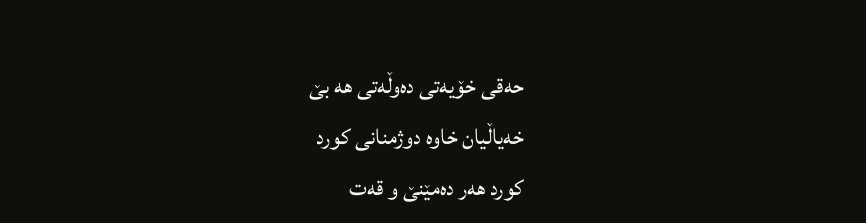حه‌قی‌ خۆیه‌تی‌ ده‌وڵه‌تی‌ هه‌ بێ
خه‌یاڵیان خاوه‌ دوژمنانی‌ كورد
كورد هه‌ر ده‌مێنێ و قه‌ت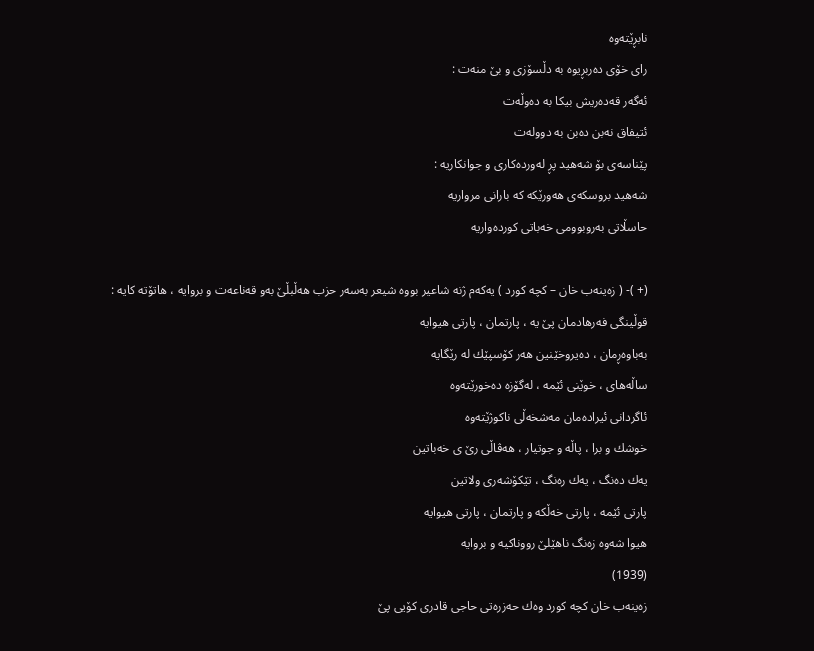نابڕێته‌وه‌
رای‌ خۆی‌ ده‌ربڕیوه‌ به‌ دڵسۆزی‌ و بێ منه‌ت :
ئه‌گه‌ر قه‌ده‌ریش بیكا به‌ ده‌وڵه‌ت
ئتیفاق نه‌بن ده‌بن به‌ دووله‌ت
پێناسه‌ی‌ بۆ شه‌هید پڕ له‌ورده‌كاری‌ و جوانكاریه‌ :
شه‌هید بروسكه‌ی‌ هه‌ورێكه‌ كه‌ بارانی‌ مرواریه‌
حاسڵاتی‌ به‌روبوومی‌ خه‌باتی‌ كورده‌واریه‌

(+ )- ( زه‌ینه‌ب خان – كچه‌ كورد ) یه‌كه‌م ژنه‌ شاعیر بووه‌ شیعر به‌سه‌ر حزب هه‌ڵبڵێ به‌و قه‌ناعه‌ت و بروایه‌ ، هاتۆته‌ كایه‌ :
قوڵینگی‌ فه‌رهادمان پێ یه‌ ، پارتمان ، پارتی‌ هیوایه‌
به‌باوه‌ڕمان ، ده‌یروخێنین هه‌ر كۆسپێك له‌ رێگایه‌
ساڵه‌های‌ ، خوێنی‌ ئێمه‌ ، له‌گۆزه‌ ده‌خورێته‌وه‌
ئاگردانی‌ ئیراده‌مان مه‌شخه‌ڵی‌ ناكوژێته‌وه‌
خوشك و برا ، پاڵه‌ و جوتیار ، هه‌ڤاڵی‌ رێ ی‌ خه‌باتین
یه‌ك ده‌نگ ، یه‌ك ره‌نگ ، تێكۆشه‌ری‌ ولاتین
پارتی‌ ئێمه‌ ، پارتی‌ خه‌ڵكه‌ و پارتمان ، پارتی‌ هیوایه‌
هیوا شه‌وه‌ زه‌نگ ناهێلێ رووناكیه‌ و بروایه‌
(1939)
زه‌ینه‌ب خان كچه‌ كورد وه‌ك حه‌زره‌تی‌ حاجی‌ قادری‌ كۆیی پێ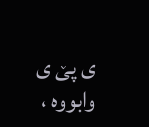ی‌ پێ ی وابووه‌ ،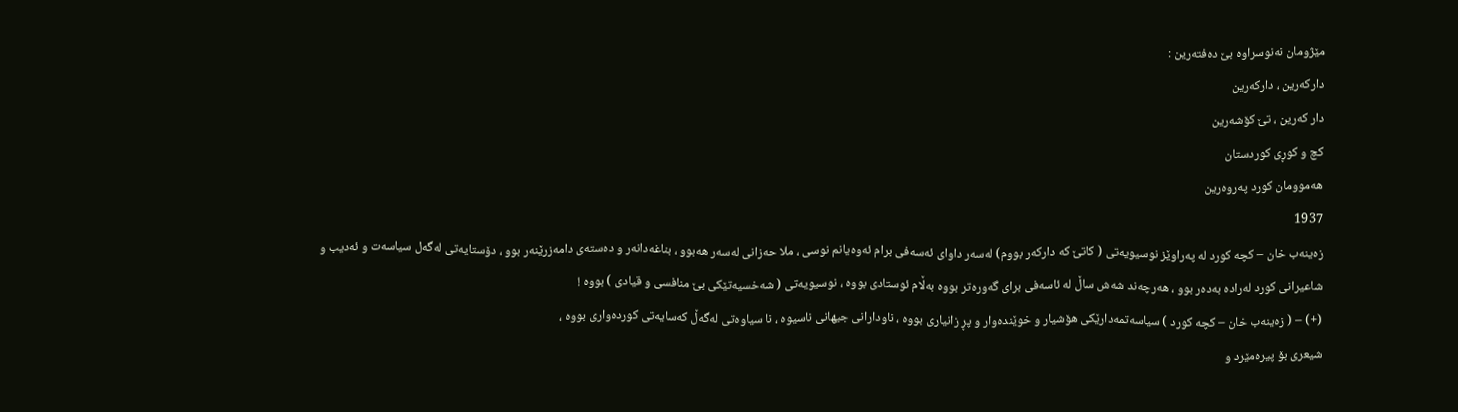مێژومان نه‌نوسراوه‌ بێ ده‌فته‌رین :
داركه‌رین ، داركه‌رین
دار كه‌رین ، تێ كۆشه‌رین
كچ و كوڕی‌ كوردستان
هه‌موومان كورد په‌روه‌رین
1937
زه‌ینه‌ب خان – كچه‌ كورد له‌ په‌راوێز نوسیویه‌تی‌ ( كاتێ كه‌ داركه‌ر بووم) له‌سه‌ر داوای‌ ئه‌سه‌فی‌ برام ئه‌وه‌یانم نوسی‌ ، ملا حه‌زانی‌ له‌سه‌ر هه‌بوو ، بناغه‌دانه‌ر و ده‌سته‌ی‌ دامه‌زرێنه‌ر بوو ، دۆستایه‌تی‌ له‌گه‌ل سیاسه‌ت و ئه‌دیب و شاعیرانی‌ كورد له‌راده‌ به‌ده‌ر بوو ، هه‌رچه‌ند شه‌ش ساڵ له‌ ئاسه‌فی‌ برای‌ گه‌وره‌تر بووه‌ به‌ڵام ئوستادی‌ بووه‌ ، نوسیویه‌تی‌ ( شه‌خسیه‌تێكی‌ بێ منافسی‌ و قیادی‌ ) بووه‌ !
(+) – ( زه‌ینه‌ب خان – كچه‌ كورد ) سیاسه‌تمه‌دارێكی‌ هۆشیار و خوێنده‌وار و پڕ زانیاری‌ بووه‌ ، ناودارانی‌ جیهانی‌ ناسیوه‌ ، نا سیاوه‌تی‌ له‌گه‌ڵ كه‌سایه‌تی‌ كورده‌واری‌ بووه‌ ،
شیعری‌ بۆ پیره‌مێرد و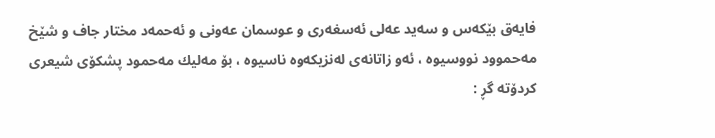فایه‌ق بێكه‌س و سه‌ید عه‌لی ئه‌سغه‌ری‌ و عوسمان عه‌ونی‌ و ئه‌حمه‌د مختار جاف و شێخ مه‌حموود نووسیوه‌ ، ئه‌و زاتانه‌ی‌ له‌نزیكه‌وه‌ ناسیوه‌ ، بۆ مه‌لیك مه‌حمود پشكۆی شیعری‌ كردۆته‌ گڕ :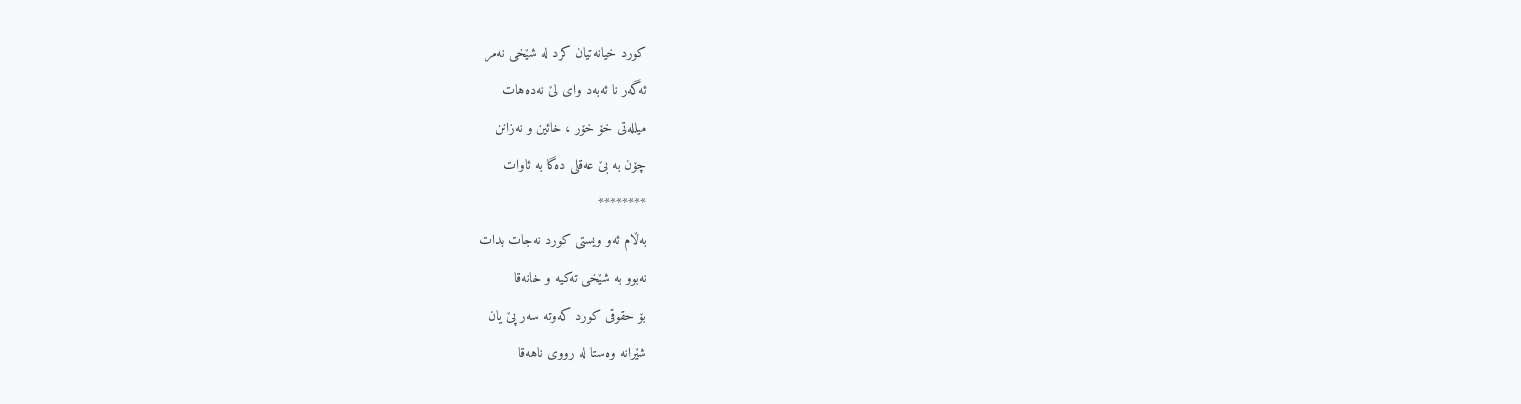كورد خیانه‌تیان كرد له‌ شێخی‌ نه‌مر
ئه‌گه‌ر نا ئه‌به‌د وای‌ لێ نه‌ده‌هات
میلله‌تی‌ خۆ خۆر ، خائین و نه‌زانن
چۆن به‌ بێ عه‌قلی‌ ده‌گا به‌ ئاوات
********
به‌ڵام ئه‌و ویستی‌ كورد نه‌جات بدات
نه‌بوو به‌ شێخی‌ ته‌كیه‌ و خانه‌قا
بۆ حقوقی‌ كورد كه‌وته‌ سه‌ر پێ یان
شێرانه‌ وه‌ستا له‌ رووی‌ ناهه‌قا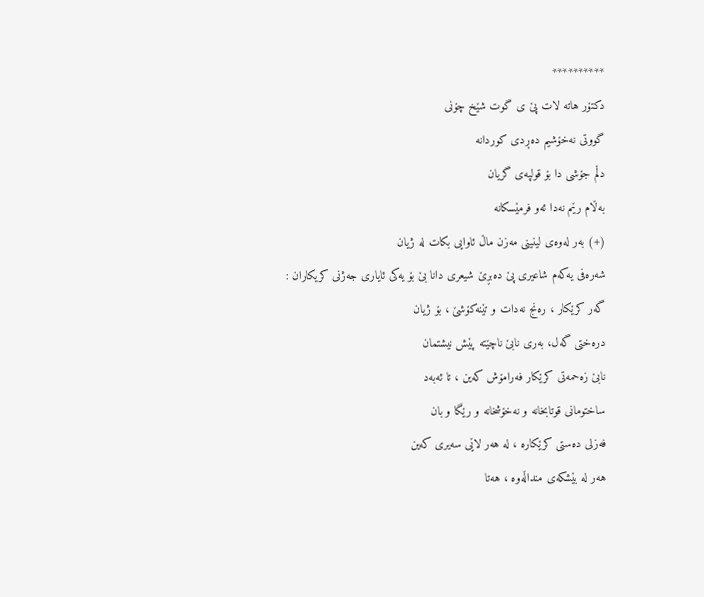**********
دكتۆر هاته‌ لات پێ ی‌ گوت شێخ چۆنی‌
گووتی‌ نه‌خۆشیم ده‌ڕدی‌ كوردانه‌
دڵم جۆشی‌ دا بۆ قولپه‌ی‌ گریان
به‌ڵام رێم نه‌دا ئه‌و فرمێسكانه‌
(+) به‌ر له‌وه‌ی‌ لینینی‌ مه‌زن ماڵ ئاوایی‌ بكات له‌ ژیان
شه‌ره‌فی‌ یه‌كه‌م شاعیری‌ پێ ده‌بڕێ شیعری‌ دانا بێ بۆ یه‌كی‌ ئایاری‌ جه‌ژنی‌ كریكاران :
گه‌ر كرێكار ، ره‌نج نه‌دات و تێنه‌كۆشێ ، بۆ ژیان
دره‌ختی‌ گه‌ل، به‌ری نابێ ناچێته‌ پێش نیشتمان
نابێ زه‌حمه‌تی‌ كرێكار فه‌رامۆش كه‌ین ، تا ئه‌به‌د
ساختومانی‌ قوتابخانه‌ و نه‌خۆشخانه‌ و رێگا و بان
فه‌زلی‌ ده‌ستی‌ كرێكاره‌ ، له‌ هه‌ر لاێی‌ سه‌یری‌ كه‌ین
هه‌ر له‌ بێشكه‌ی‌ منداڵه‌وه‌ ، هه‌تا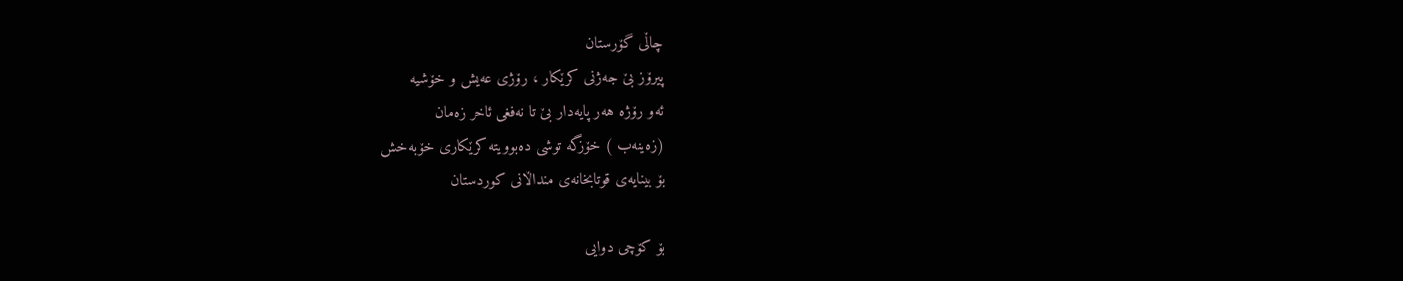چاڵی‌ گۆرستان
پیرۆز بێ جه‌ژنی‌ كرێكار ، رۆژی‌ عه‌یش و خۆشیه‌
ئه‌و رۆژه‌ هه‌ر پایه‌دار بێ تا نه‌فغی‌ ئاخر زه‌مان
(زه‌ینه‌ب ) خۆزگه‌ توشی‌ ده‌بوویته‌ كرێكاری‌ خۆبه‌خش
بۆ بینایه‌ی‌ قوتابخانه‌ی‌ منداڵانی‌ كوردستان

بۆ كۆچی‌ دوایی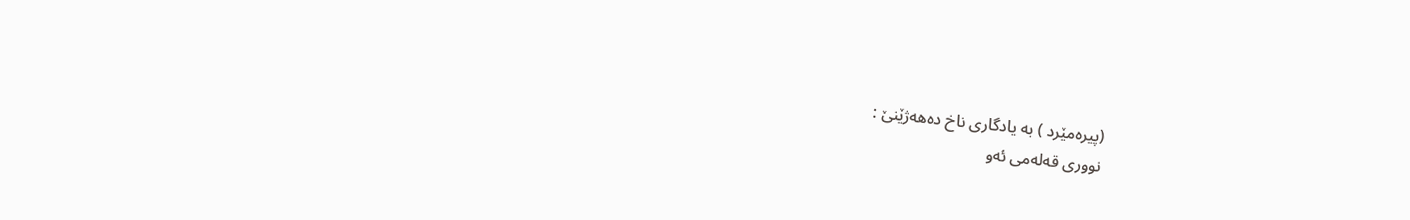(پیره‌مێرد ) به‌ یادگاری‌ ناخ ده‌هه‌ژێنێ :
نووری‌ قه‌له‌می‌ ئه‌و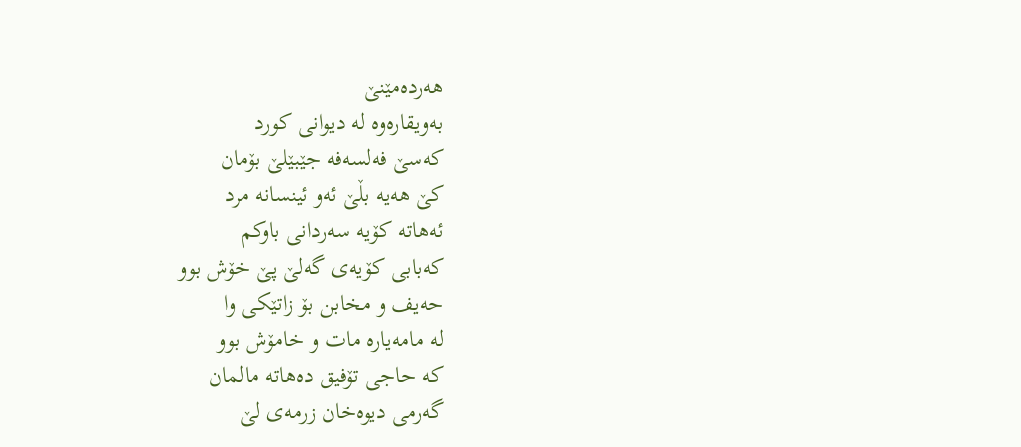هه‌رده‌مێنێ
به‌ویقاره‌وه‌ له‌ دیوانی‌ كورد
كه‌سێ فه‌لسه‌فه‌ جێبێلێ بۆمان
كێ هه‌یه‌ بڵێ ئه‌و ئینسانه‌ مرد
ئه‌هاته‌ كۆیه‌ سه‌ردانی‌ باوكم
كه‌بابی‌ كۆیه‌ی‌ گه‌لێ پێ خۆش بوو
حه‌یف و مخابن بۆ زاتێكی‌ وا
له‌ مامه‌یاره‌ مات و خامۆش بوو
كه‌ حاجی‌ تۆفیق ده‌هاته‌ مالمان
گه‌رمی‌ دیوه‌خان زرمه‌ی‌ لێ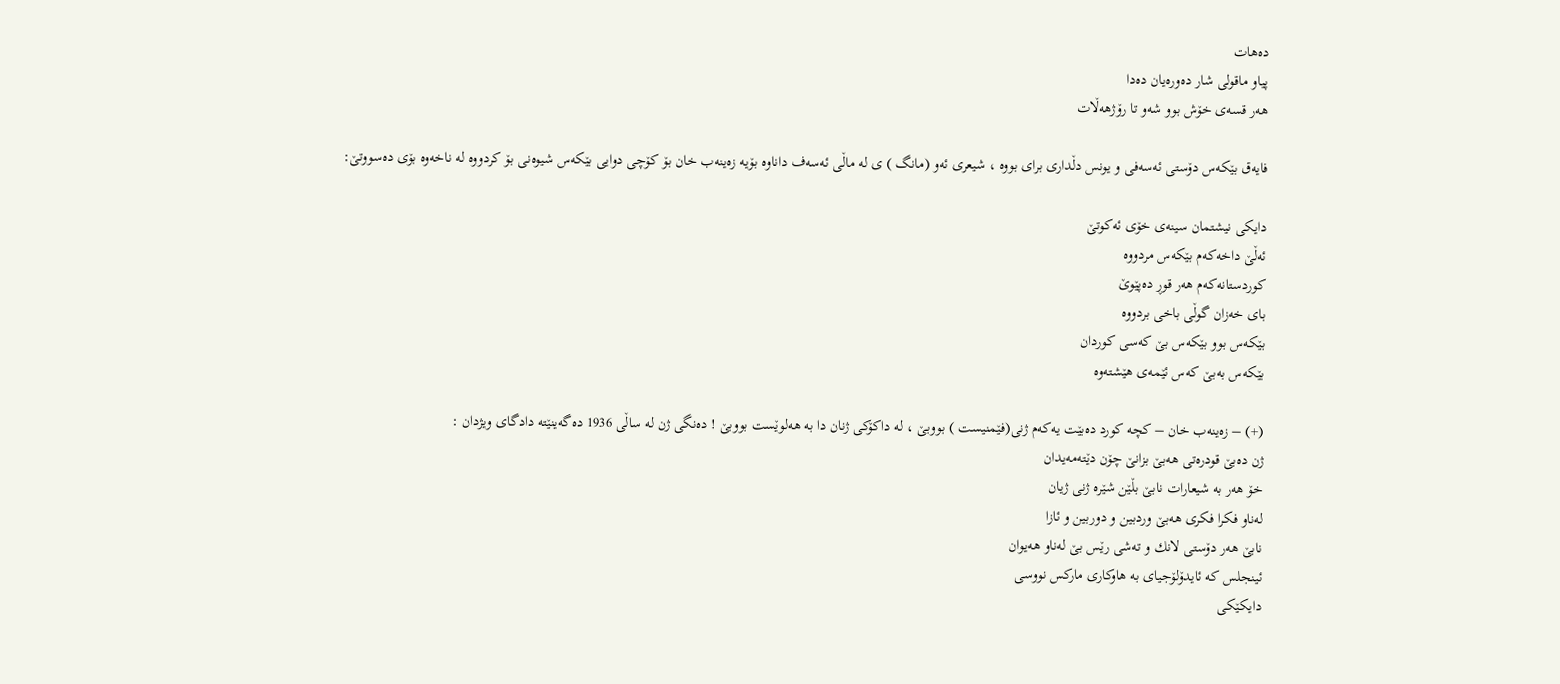ده‌هات
پیاو ماقولی‌ شار ده‌وره‌یان ده‌دا
هه‌ر قسه‌ی‌ خۆش بوو شه‌و تا رۆژهه‌ڵات

فایه‌ق بێكه‌س دۆستی‌ ئه‌سه‌فی‌ و یونس دڵداری‌ برای‌ بووه‌ ، شیعری‌ ئه‌و (مانگ ) ی‌ له‌ ماڵی‌ ئه‌سه‌ف داناوه‌ بۆیه‌ زه‌ینه‌ب خان بۆ كۆچی‌ دوایی بێكه‌س شیوه‌نی‌ بۆ كردووه‌ له‌ ناخه‌وه‌ بۆی‌ ده‌سووتێ:

دایكی‌ نیشتمان سینه‌ی‌ خۆی‌ ئه‌كوتێ
ئه‌ڵێ‌ داخه‌كه‌م بێكه‌س مردووه‌
كوردستانه‌كه‌م هه‌ر قوڕ ده‌پێوێ
بای‌ خه‌زان گوڵی‌ باخی‌ بردووه‌
بێكه‌س بوو بێكه‌س بێ كه‌سی‌ كوردان
بێكه‌س به‌بێ كه‌س ئێمه‌ی‌ هێشته‌وه‌

(+) – زه‌ینه‌ب خان – كچه‌ كورد ده‌بێت یه‌كه‌م ژنی‌(فێمنیست ) بووبێ ، له‌ داكۆكی‌ ژنان دا به‌ هه‌لوێست بووبێ ! ده‌نگی‌ ژن له‌ ساڵی‌ 1936 ده‌گه‌ینێته‌ دادگای‌ ویژدان :
ژن ده‌بێ قودره‌تی‌ هه‌بێ بزانێ چۆن دێته‌مه‌یدان
خۆ هه‌ر به‌ شیعارات نابێ بڵێن شێره‌ ژنی‌ ژیان
له‌ناو فكرا فكری‌ هه‌بێ وردبین و دوربین و ئازا
نابێ هه‌ر دۆستی‌ لانك و ته‌شی‌ رێس بێ له‌ناو هه‌یوان
ئینجلس كه‌ ئایدۆلۆجیای به‌ هاوكاری‌ ماركس نووسی‌
دایكێكی‌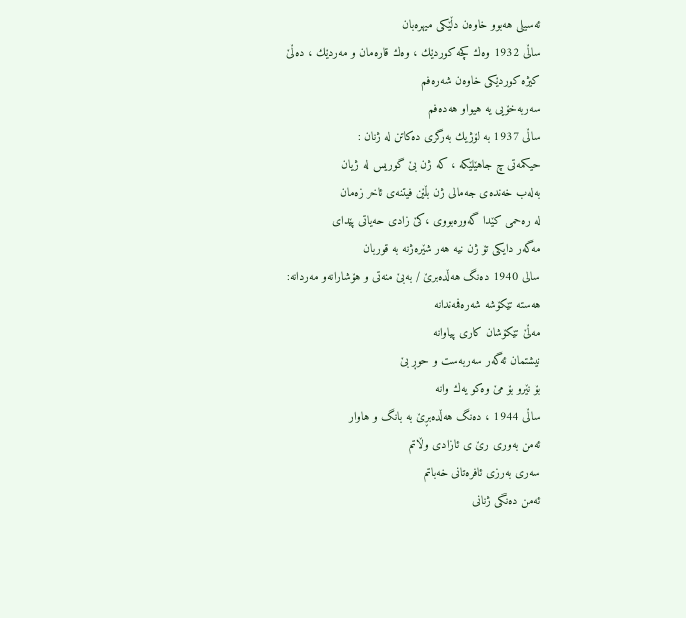ئه‌سیلی‌ هه‌بوو خاوه‌ن دڵێكی‌ میهره‌بان
ساڵی‌ 1932 وه‌ك كچه‌ كوردێك ، وه‌ك قاره‌مان و مه‌ردێك ، ده‌ڵێ
كیژه‌ كوردێكی‌ خاوه‌ن شه‌ره‌فم
سه‌ربه‌خۆیی یه‌ هیواو هه‌ده‌فم
ساڵی‌ 1937 به‌ لۆژیك به‌رگری‌ ده‌كاتن له‌ ژنان :
حیكمه‌تی‌ چ جاهێلێكه‌ ، كه‌ ژن بێ گوریس له‌ ژیان
به‌له‌ب خه‌نده‌ی‌ جه‌مالی‌ ژن بڵێن فیتنه‌ی‌ ئاخر زه‌مان
له‌ ره‌حمی‌ كێدا گه‌وره‌بووی‌ ،كێ زادی‌ حه‌یاتی‌ پێدای‌
مه‌گه‌ر دایكی‌ تۆ ژن نیه‌ هه‌ر شێره‌ژنه‌ به‌ قوربان
سالی‌ 1940 ده‌نگ هه‌ڵده‌برێ / به‌بێ منه‌تی‌ و هۆشارانه‌و مه‌ردانه‌:
هه‌سته‌ تێكۆشه‌ شه‌ره‌فمه‌ندانه‌
مه‌ڵێ تێكۆشان كاری‌ پیاوانه‌
نیشتمان ئه‌گه‌ر سه‌ربه‌ست و حوڕ بێ
بۆ نێرو بۆ مێ وه‌كو یه‌ك وانه‌
ساڵی‌ 1944 ، ده‌نگ هه‌ڵده‌بڕێ به‌ بانگ و هاوار
ئه‌من به‌وری‌ رێ ی ئازادی‌ وڵاتم
سه‌ری‌ به‌رزی‌ ئافره‌تانی‌ خه‌باتم
ئه‌من ده‌نگی‌ ژنانی‌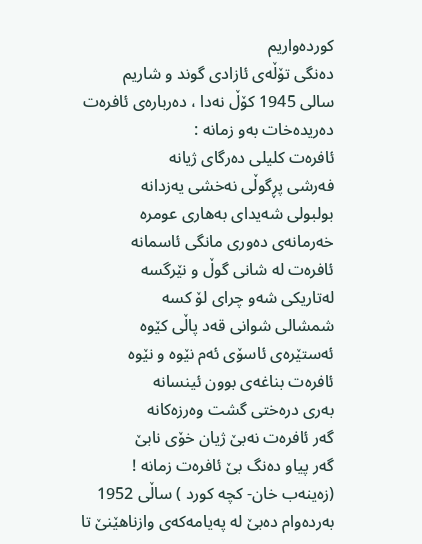كورده‌واریم
ده‌نگی‌ تۆڵه‌ی‌ ئازادی‌ گوند و شاریم
سالی‌ 1945 كۆڵ نه‌دا ، ده‌رباره‌ی‌ ئافره‌ت ده‌ریده‌خات به‌و زمانه‌ :
ئافره‌ت كلیلی‌ ده‌رگای‌ ژیانه‌
فه‌رشی‌ پڕگوڵی‌ نه‌خشی‌ یه‌زدانه‌
بولبولی‌ شه‌یدای‌ به‌هاری‌ عومره‌
خه‌رمانه‌ی‌ ده‌وری‌ مانگی‌ ئاسمانه‌
ئافره‌ت له‌ شانی‌ گوڵ و نێرگسه‌
له‌تاریكی‌ شه‌و چرای‌ لۆ كسه‌
شمشالی‌ شوانی‌ قه‌د پاڵی‌ كێوه‌
ئه‌ستێره‌ی‌ ئاسۆی‌ ئه‌م نێوه‌ و نێوه‌
ئافره‌ت بناغه‌ی‌ بوون ئینسانه‌
به‌ری‌ دره‌ختی‌ گشت وه‌رزه‌كانه‌
گه‌ر ئافره‌ت نه‌بێ ژیان خۆی نابێ
گه‌ر پیاو ده‌نگ بێ ئافره‌ت زمانه‌ !
(زه‌ینه‌ب خان- كچه‌ كورد ) ساڵی‌ 1952 به‌رده‌وام ده‌بێ له‌ په‌یامه‌كه‌ی‌ وازناهێنێ تا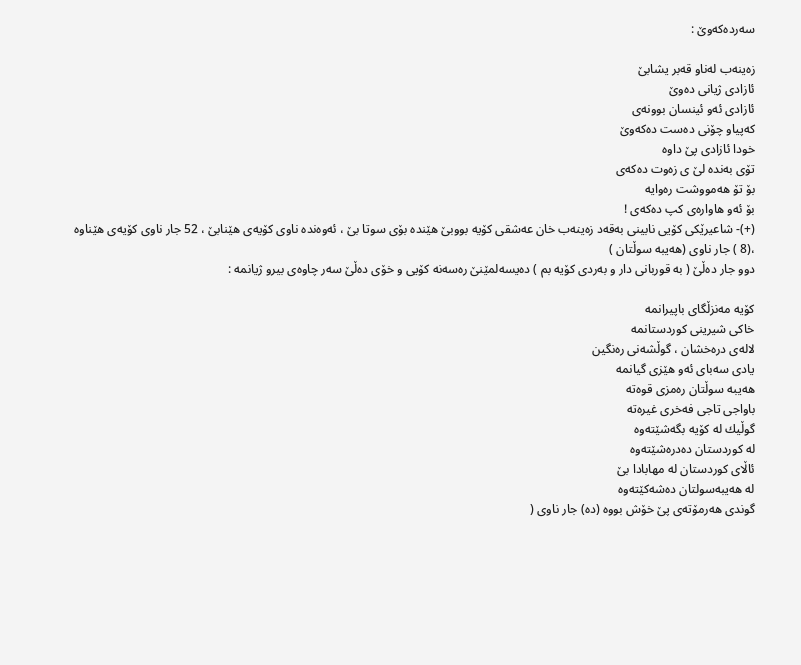سه‌رده‌كه‌وێ :

زه‌ینه‌ب له‌ناو قه‌بر یشابێ
ئازادی‌ ژیانی‌ ده‌وێ
ئازادی‌ ئه‌و ئینسان بوونه‌ی‌
كه‌پیاو چۆنی‌ ده‌ست ده‌كه‌وێ
خودا ئازادی‌ پێ داوه‌
تۆی‌ به‌نده‌ لێ ی‌ زه‌وت ده‌كه‌ی‌
بۆ تۆ هه‌مووشت ره‌وایه‌
بۆ ئه‌و هاواره‌ی‌ كپ ده‌كه‌ی‌ !
(+)- شاعیرێكی‌ كۆیی نابینی‌ به‌قه‌د زه‌ینه‌ب خان عه‌شقی‌ كۆیه‌ بووبێ هێنده‌ بۆی‌ سوتا بێ ، ئه‌وه‌نده‌ ناوی‌ كۆیه‌ی‌ هێنابێ ، 52 جار ناوی‌ كۆیه‌ی‌ هێناوه‌ ،(8 ) جار ناوی‌ (هه‌یبه‌ سوڵتان )
دوو جار ده‌ڵێ ( به‌ قوربانی‌ دار و به‌ردی‌ كۆیه‌ بم ) ده‌یسه‌لمێنێ ره‌سه‌نه‌ كۆیی و خۆی ده‌ڵێ سه‌ر چاوه‌ی‌ بیرو ژیانمه‌ :

كۆیه‌ مه‌نزڵگای‌ باپیرانمه‌
خاكی‌ شیرینی‌ كوردستانمه‌
لاله‌ی‌ دره‌خشان ، گوڵشه‌نی‌ ره‌نگین
یادی‌ سه‌بای‌ ئه‌و هێزی‌ گیانمه‌
هه‌یبه‌ سوڵتان ره‌مزی‌ قوه‌ته‌
باواجی‌ تاجی‌ فه‌خری‌ غیره‌ته‌
گوڵیك له‌ كۆیه‌ بگه‌شێته‌وه‌
له‌ كوردستان ده‌دره‌شێته‌وه‌
ئاڵای‌ كوردستان له‌ مهابادا بێ
له‌ هه‌یبه‌سولتان ده‌شه‌كێته‌وه‌
گوندی‌ هه‌رمۆته‌ی‌ پێ خۆش بووه‌ (ده‌) جار ناوی‌ (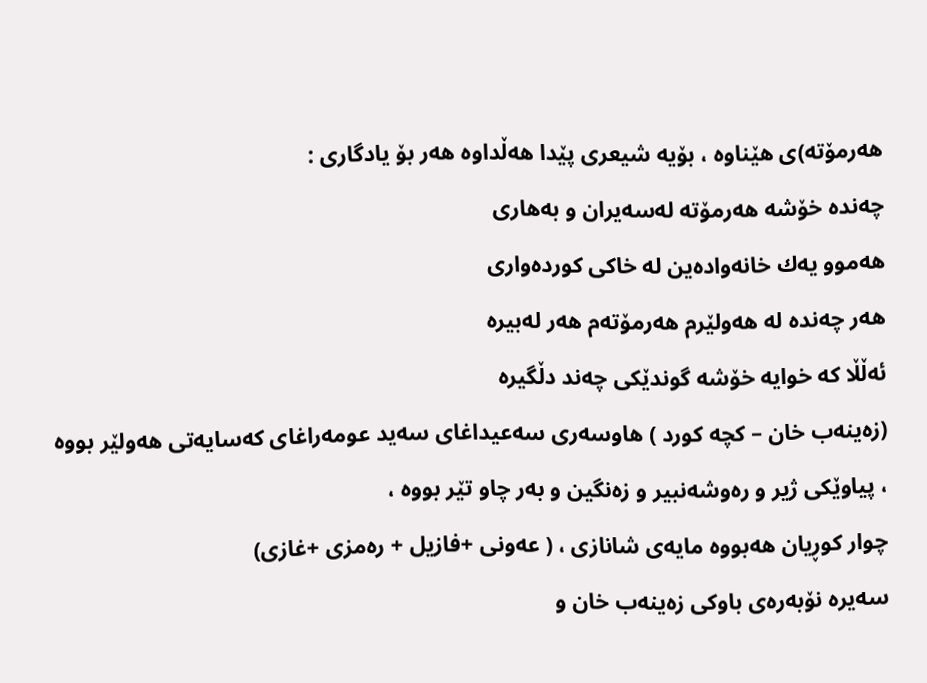هه‌رمۆته‌)ی‌ هێناوه‌ ، بۆیه‌ شیعری‌ پێدا هه‌ڵداوه‌ هه‌ر بۆ یادگاری‌ :
چه‌نده‌ خۆشه‌ هه‌رمۆته‌ له‌سه‌یران و به‌هاری‌
هه‌موو یه‌ك خانه‌واده‌ین له‌ خاكی‌ كورده‌واری‌
هه‌ر چه‌نده‌ له‌ هه‌ولێرم هه‌رمۆته‌م هه‌ر له‌بیره‌
ئه‌ڵڵا كه‌ خوایه‌ خۆشه‌ گوندێكی‌ چه‌ند دڵگیره‌
(زه‌ینه‌ب خان – كچه‌ كورد ) هاوسه‌ری‌ سه‌عیداغای‌ سه‌ید عومه‌راغای‌ كه‌سایه‌تی‌ هه‌ولێر بووه‌ ، پیاوێكی‌ ژیر و ره‌وشه‌نبیر و زه‌نگین و به‌ر چاو تێر بووه‌ ،
چوار كوڕیان هه‌بووه‌ مایه‌ی‌ شانازی‌ ، ( عه‌ونی‌ +فازیل + ره‌مزی‌ +غازی‌)
سه‌یره‌ نۆبه‌ره‌ی‌ باوكی‌ زه‌ینه‌ب خان و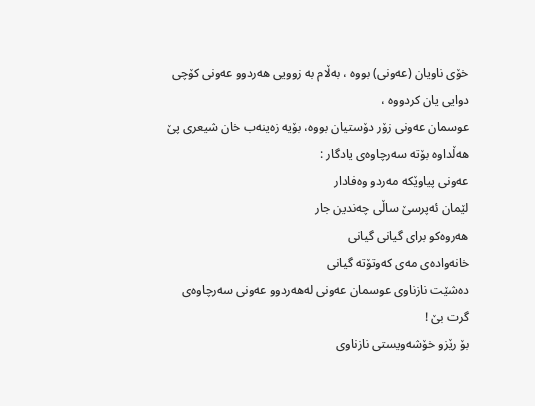خۆی ناویان (عه‌ونی‌) بووه‌ ، به‌ڵام به‌ زوویی هه‌ردوو عه‌ونی‌ كۆچی‌ دوایی یان كردووه‌ ،
عوسمان عه‌ونی‌ زۆر دۆستیان بووه‌، بۆیه‌ زه‌ینه‌ب خان شیعری‌ پێ هه‌ڵداوه‌ بۆته‌ سه‌رچاوه‌ی‌ یادگار :
عه‌ونی‌ پیاوێكه‌ مه‌ردو وه‌فادار
لێمان ئه‌پرسێ ساڵی‌ چه‌ندین جار
هه‌روه‌كو برای‌ گیانی‌ گیانی‌
خانه‌واده‌ی‌ مه‌ی‌ كه‌وتۆته‌ گیانی‌
ده‌شێت نازناوی‌ عوسمان عه‌ونی‌ له‌هه‌ردوو عه‌ونی‌ سه‌رچاوه‌ی‌ گرت بێ !
بۆ رێزو خۆشه‌ویستی‌ نازناوی‌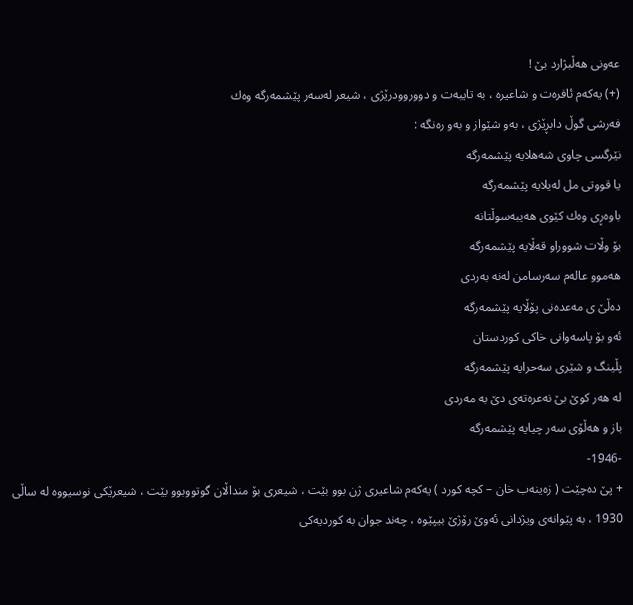عه‌ونی‌ هه‌ڵبژارد بێ !
(+) یه‌كه‌م ئافره‌ت و شاعیره‌ ، به‌ تایبه‌ت و دووروودرێژی‌ ، شیعر له‌سه‌ر پێشمه‌رگه‌ وه‌ك
فه‌رشی‌ گوڵ دابڕێژی ، به‌و شێواز و به‌و ره‌نگه‌ :
نێرگسی‌ چاوی‌ شه‌هلایه‌ پێشمه‌رگه‌
یا قووتی‌ مل له‌یلایه‌ پێشمه‌رگه‌
باوه‌ڕی‌ وه‌ك كێوی‌ هه‌یبه‌سوڵتانه‌
بۆ وڵات شووراو قه‌ڵایه‌ پێشمه‌رگه‌
هه‌موو عاله‌م سه‌رسامن له‌نه‌ به‌ردی‌
ده‌ڵێ ی‌ مه‌عده‌نی‌ پۆڵایه‌ پێشمه‌رگه‌
ئه‌و بۆ پاسه‌وانی‌ خاكی‌ كوردستان
پڵینگ و شێری‌ سه‌حرایه‌ پێشمه‌رگه‌
له‌ هه‌ر كوێ بێ نه‌عره‌ته‌ی‌ دێ‌ به‌ مه‌ردی‌
باز و هه‌ڵۆی‌ سه‌ر چیایه‌ پێشمه‌رگه‌
-1946-
+ پێ ده‌چێت ( زه‌ینه‌ب خان – كچه‌ كورد ) یه‌كه‌م شاعیری‌ ژن بوو بێت ، شیعری‌ بۆ منداڵان گوتووبوو بێت ، شیعرێكی‌ نوسیووه‌ له‌ ساڵی‌ 1930 ، به‌ پێوانه‌ی‌ ویژدانی‌ ئه‌وێ رۆژێ بیپێوه‌ ، چه‌ند جوان به‌ كوردیه‌كی‌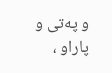و په‌تی‌ و پاراو ،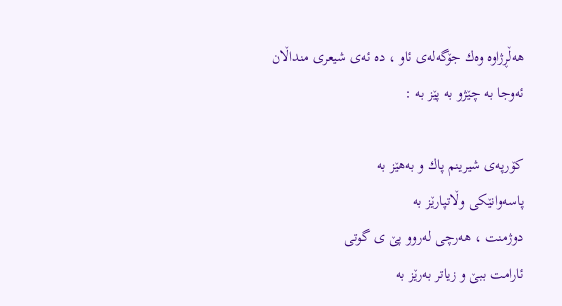هه‌ڵڕژاوه‌ وه‌ك جۆگه‌له‌ی‌ ئاو ، ده‌ ئه‌ی‌ شیعری‌ منداڵان ئه‌وجا به‌ چێژو به‌ پێز به‌ :

كۆرپه‌ی‌ شیرینم پاك و به‌هێز به‌
پاسه‌وانێكی‌ وڵاتپارێز به‌
دوژمنت ، هه‌رچی‌ له‌روو پێ ی‌ گوتی‌
ئارامت ببێ و زیاتر به‌رێز به‌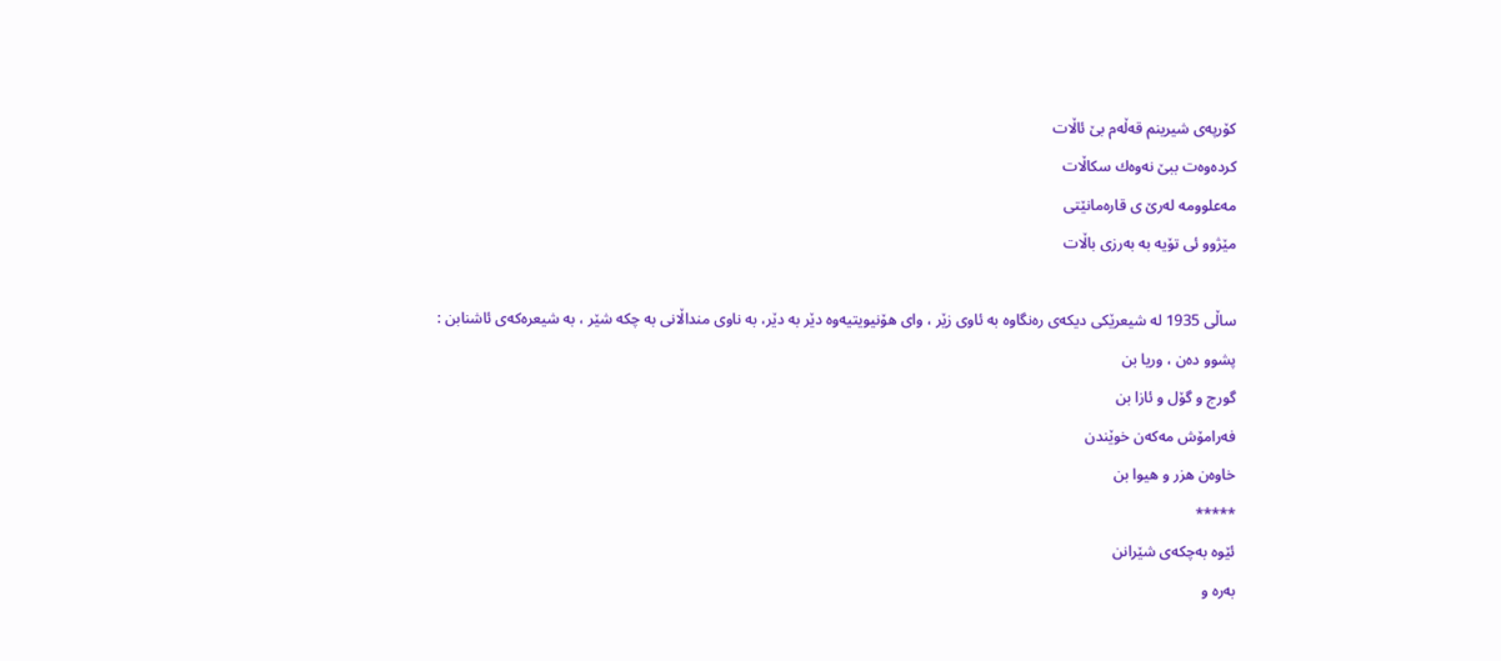كۆرپه‌ی‌ شیرینم قه‌ڵه‌م بێ ئاڵات
كرده‌وه‌ت ببێ نه‌وه‌ك سكاڵات
مه‌علوومه‌ له‌رێ ی‌ قاره‌مانێتی‌
مێژوو ئی تۆیه‌ به‌ به‌رزی‌ باڵات

ساڵی‌ 1935 له‌ شیعرێكی‌ دیكه‌ی‌ ره‌نگاوه‌ به‌ ئاوی‌ زێر ، وای‌ هۆنیویتیه‌وه‌ دێر به‌ دێر، به‌ ناوی‌ منداڵانی‌ به‌ چكه‌ شێر ، به‌ شیعره‌كه‌ی‌ ئاشنابن :
پشوو ده‌ن ، وریا بن
گورج و گۆل و ئازا بن
فه‌رامۆش مه‌كه‌ن خوێندن
خاوه‌ن هزر و هیوا بن
*****
ئێوه‌ به‌چكه‌ی‌ شێرانن
به‌ره‌ و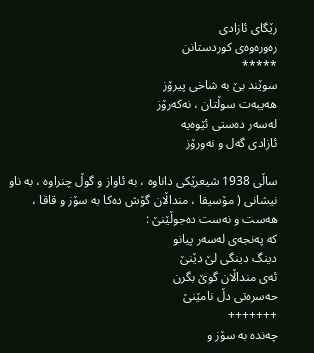رێگای‌ ئازادی‌
ره‌وره‌وه‌ی‌ كوردستانن
*****
سوێند بێ به‌ شاخی‌ پیرۆز
هه‌یبه‌ت سوڵتان ، نه‌كه‌رۆز
له‌سه‌ر ده‌ستی‌ ئێوه‌یه‌
ئازادی‌ گه‌ل و نه‌ورۆز

ساڵی‌ 1938 شیعرێكی‌ داناوه‌ ، به‌ ئاواز و گوڵ چنراوه‌ ، به‌ ناو نیشانی‌ ( مۆسیقا ، منداڵان گۆش ده‌كا به‌ سۆز و قاقا ، هه‌ست و نه‌ست ده‌جوڵێنێ :
كه‌ په‌نجه‌ی‌ له‌سه‌ر پیانو
دینگ دینگی‌ لێ دێنێ
ئه‌ی‌ منداڵان گوێ بگرن
حه‌سره‌تی‌ دڵ نامێنێ
+++++++
چه‌نده‌ به‌ سۆز و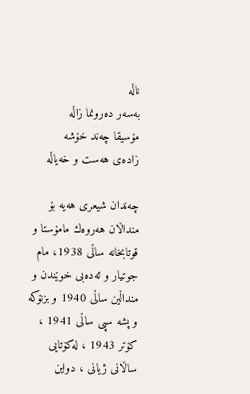ناڵه‌
به‌سه‌ر ده‌رونما زاڵه‌
مۆسیقا چه‌ند خۆشه‌
زاده‌ی‌ هه‌ست و خه‌یاڵه‌

چه‌ندان شیعری‌ هه‌یه‌ بۆ منداڵان هه‌روه‌ك مامۆستا و قوتابخانه‌ ساڵی‌ 1938، مام جوتیار و ئه‌ده‌بی خوێندن و منداڵین ساڵی‌ 1940 و بزنۆكه‌ و پشه‌ سپی‌ ساڵی‌ 1941 ، كۆتر 1943 ، له‌كۆتایی ساڵانی‌ ژیانی‌ ، دواین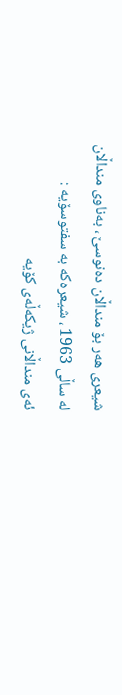شیعری‌ هه‌ر بۆ منداڵان ده‌نوسێ‌ ، به‌ناوی‌ منداڵان
له‌ ساڵی‌ 1963 ، شیعره‌كه‌ به‌ سفتوسۆیه‌ :
ئه‌ی‌ منداڵانی‌ ژیكه‌ڵه‌ی‌ كۆیه‌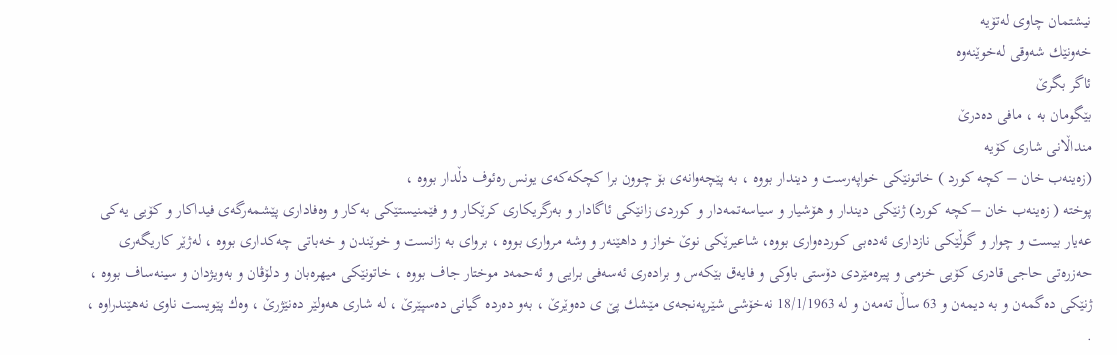نیشتمان چاوی‌ له‌تۆیه‌
خه‌ونێك شه‌وقی‌ له‌خوێنه‌وه‌
ئاگر بگرێ
بێگومان به‌ ، مافی‌ ده‌درێ
منداڵانی‌ شاری‌ كۆیه‌
(زه‌ینه‌ب خان – كچه‌ كورد ) خاتونێكی‌ خواپه‌رست و دیندار بووه‌ ، به‌ پێچه‌وانه‌ی‌ بۆ چوون برا كچكه‌كه‌ی‌ یونس ره‌ئوف دڵدار بووه‌ ،
پوخته‌ ( زه‌ینه‌ب خان –كچه‌ كورد) ژنێكی‌ دیندار و هۆشیار و سیاسه‌تمه‌دار و كوردی‌ زانێكی‌ ئاگادار و به‌رگریكاری‌ كرێكار و و فێمنیستێكی‌ به‌كار و وه‌فاداری‌ پێشمه‌رگه‌ی‌ فیداكار و كۆیی‌ یه‌كی‌ عه‌یار بیست و چوار و گوڵێكی‌ نازداری‌ ئه‌ده‌بی كورده‌واری‌ بووه‌، شاعیرێكی‌ نوێ خواز و داهێنه‌ر و وشه‌ مرواری‌ بووه‌ ، بروای‌ به‌ زانست و خوێندن و خه‌باتی‌ چه‌كداری‌ بووه‌ ، له‌ژێر كاریگه‌ری‌ حه‌زره‌تی‌ حاجی‌ قادری‌ كۆیی خزمی‌ و پیره‌مێردی‌ دۆستی‌ باوكی‌ و فایه‌ق بێكه‌س و براده‌ری‌ ئه‌سه‌فی‌ برایی‌ و ئه‌حمه‌د موختار جاف بووه‌ ، خاتونێكی‌ میهره‌بان و دلۆڤان و به‌ویژدان و سینه‌ساف بووه‌ ، ژنێكی‌ ده‌گمه‌ن و به‌ دیمه‌ن و 63 ساڵ ته‌مه‌ن و له‌ 18/1/1963 نه‌خۆشی‌ شێرپه‌نجه‌ی‌ مێشك پێ ی‌ ده‌وێرێ ، به‌و ده‌رده‌ گیانی‌ ده‌سپێرێ ، له‌ شاری‌ هه‌ولێر ده‌نێژرێ ، وه‌ك پێویست ناوی‌ نه‌هێندراوه‌ ، .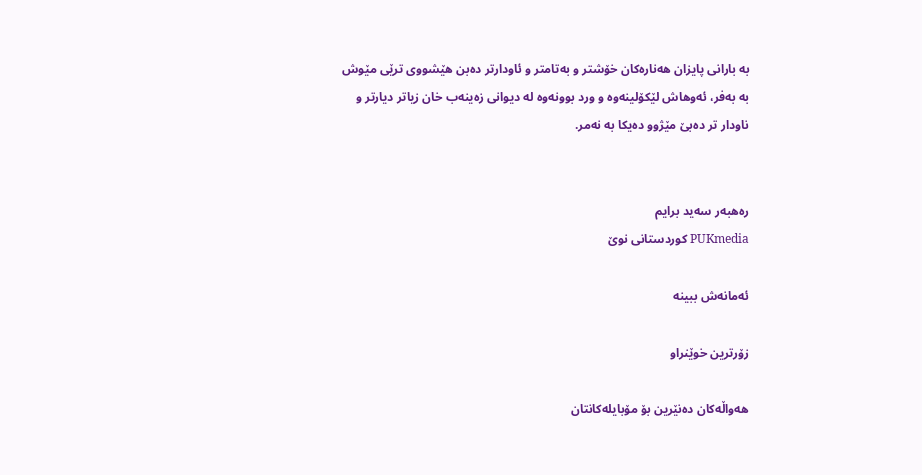به‌ بارانی‌ پایزان هه‌ناره‌كان خۆشتر و به‌تامتر و ئاودارتر ده‌بن هێشووی‌ ترێی‌ مێوش به‌ به‌فر، ئه‌وهاش لێكۆلینه‌وه‌ و ورد بوونه‌وه‌ له‌ دیوانی‌ زه‌ینه‌ب خان زیاتر دیارتر و ناودار تر ده‌بێ مێژوو ده‌یكا به‌ نه‌مر.


ره‌هبه‌ر سه‌ید برایم
PUKmedia کوردستانی نوێ

ئەمانەش ببینە

زۆرترین خوێنراو

هەواڵەکان دەنێرین بۆ مۆبایلەکانتان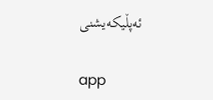ئەپڵیکەیشنی

app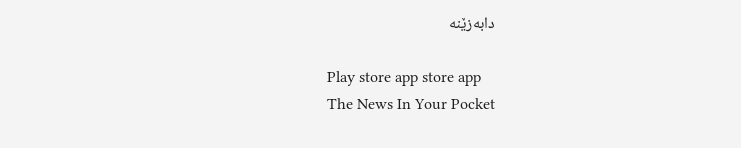دابەزێنە

Play store app store app
The News In Your Pocket